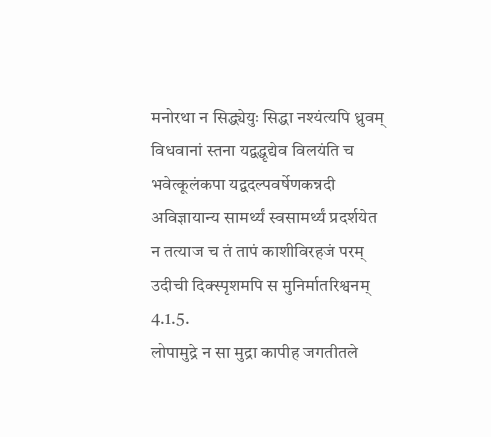मनोरथा न सिद्ध्येयुः सिद्धा नश्यंत्यपि ध्रुवम्
विधवानां स्तना यद्वद्धृद्येव विलयंति च
भवेत्कूलंकपा यद्वदल्पवर्षेणकन्नदी
अविज्ञायान्य सामर्थ्यं स्वसामर्थ्यं प्रदर्शयेत
न तत्याज च तं तापं काशीविरहजं परम्
उदीची दिक्स्पृशमपि स मुनिर्मातरिश्वनम् 4.1.5.
लोपामुद्रे न सा मुद्रा कापीह जगतीतले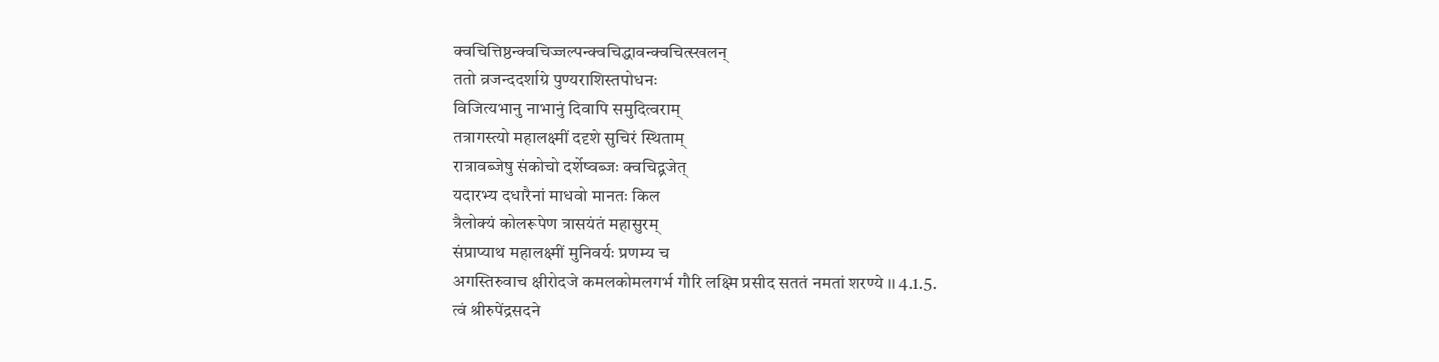क्वचित्तिष्ठन्क्वचिज्जल्पन्क्वचिद्धावन्क्वचित्स्खलन्
ततो व्रजन्ददर्शाग्रे पुण्यराशिस्तपोधनः
विजित्यभानु नाभानुं दिवापि समुदित्वराम्
तत्रागस्त्यो महालक्ष्मीं ददृशे सुचिरं स्थिताम्
रात्रावब्जेषु संकोचो दर्शेष्वब्जः क्वचिद्व्रजेत्
यदारभ्य दधारैनां माधवो मानतः किल
त्रैलोक्यं कोलरूपेण त्रासयंतं महासुरम्
संप्राप्याथ महालक्ष्मीं मुनिवर्यः प्रणम्य च
अगस्तिरुवाच क्षीरोदजे कमलकोमलगर्भ गौरि लक्ष्मि प्रसीद सततं नमतां शरण्ये ।। 4.1.5.
त्वं श्रीरुपेंद्रसदने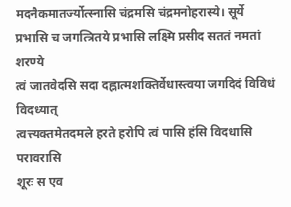मदनैकमातर्ज्योत्स्नासि चंद्रमसि चंद्रमनोहरास्ये। सूर्ये प्रभासि च जगत्त्रितये प्रभासि लक्ष्मि प्रसीद सततं नमतां शरण्ये
त्वं जातवेदसि सदा दह्नात्मशक्तिर्वेधास्त्वया जगदिदं विविधं विदध्यात्
त्वत्त्यक्तमेतदमले हरते हरोपि त्वं पासि हंसि विदधासि परावरासि
शूरः स एव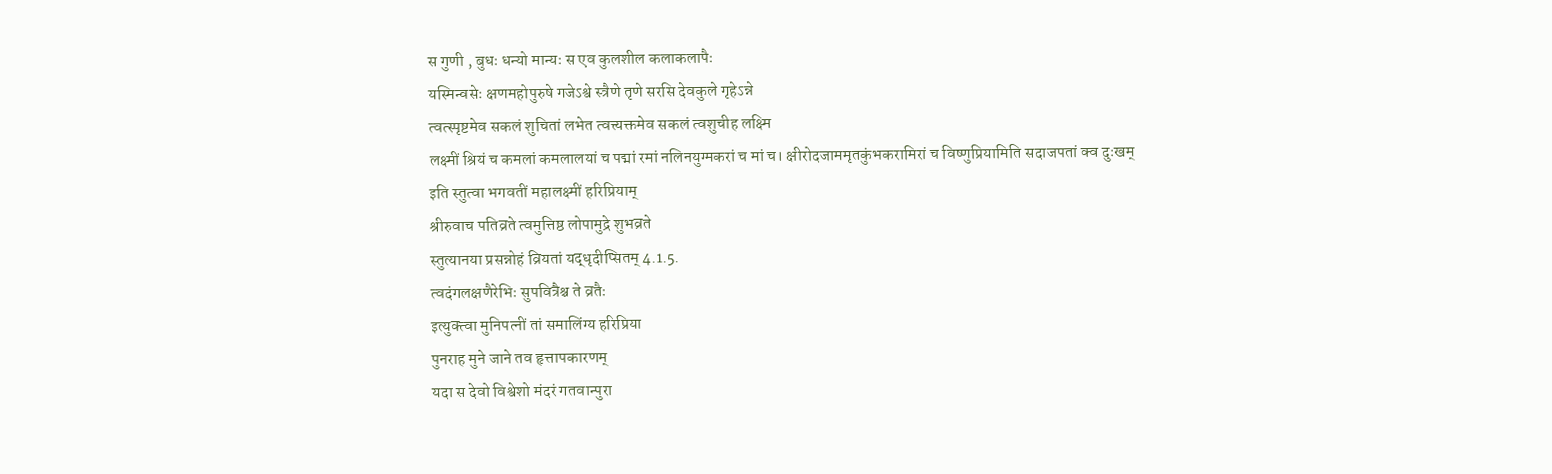स गुणी , बुधः धन्यो मान्यः स एव कुलशील कलाकलापैः
यस्मिन्वसेः क्षणमहोपुरुषे गजेऽश्वे स्त्रैणे तृणे सरसि देवकुले गृहेऽन्ने
त्वत्स्पृष्टमेव सकलं शुचितां लभेत त्वत्त्यक्तमेव सकलं त्वशुचीह लक्ष्मि
लक्ष्मीं श्रियं च कमलां कमलालयां च पद्मां रमां नलिनयुग्मकरां च मां च। क्षीरोदजाममृतकुंभकरामिरां च विष्णुप्रियामिति सदाजपतां क्व दुःखम्
इति स्तुत्वा भगवतीं महालक्ष्मीं हरिप्रियाम्
श्रीरुवाच पतिव्रते त्वमुत्तिष्ठ लोपामुद्रे शुभव्रते
स्तुत्यानया प्रसन्नोहं व्रियतां यद्धृदीप्सितम् 4.1.5.
त्वदंगलक्षणैरेभिः सुपवित्रैश्च ते व्रतैः
इत्युक्त्वा मुनिपत्नीं तां समालिंग्य हरिप्रिया
पुनराह मुने जाने तव हृत्तापकारणम्
यदा स देवो विश्वेशो मंदरं गतवान्पुरा